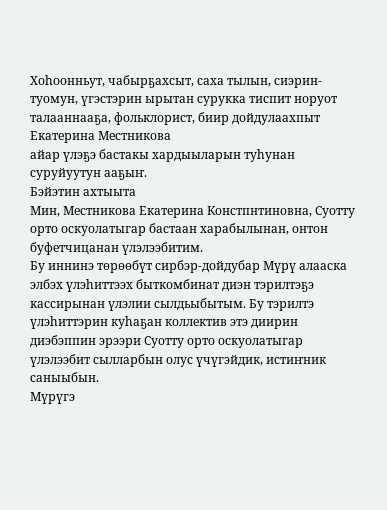Хоһоонньут, чабырҕахсыт, саха тылын, сиэрин-туомун, үгэстэрин ырытан сурукка тиспит норуот талааннааҕа, фольклорист, биир дойдулаахпыт Екатерина Местникова
айар үлэҕэ бастакы хардыыларын туһунан суруйуутун ааҕыҥ.
Бэйэтин ахтыыта
Мин, Местникова Екатерина Констпнтиновна, Суотту орто оскуолатыгар бастаан харабылынан, онтон буфетчицанан үлэлээбитим.
Бу иннинэ төрөөбүт сирбэр-дойдубар Мүрү алааска элбэх үлэһиттээх быткомбинат диэн тэрилтэҕэ кассирынан үлэлии сылдьыбытым. Бу тэрилтэ үлэһиттэрин куһаҕан коллектив этэ диирин диэбэппин эрээри Суотту орто оскуолатыгар үлэлээбит сылларбын олус үчүгэйдик, истиҥник саныыбын.
Мүрүгэ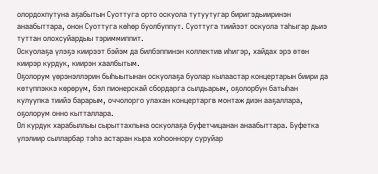олордохпутуна аҕабытын Суоттуга орто оскуола тутуутугар биригэдьииринэн анаабыттара, онон Суоттуга көһөр буолбуппут. Суоттуга тиийээт оскуола таһыгар дьиэ туттан олохсуйардыы тэриммиппит.
Оскуолаҕа үлэҕэ киирээт бэйэм да билбэппинэн коллектив иһигэр, хайдах эрэ өтөн киирэр курдук, киирэн хаалбытым.
Оҕолорум үөрэнэллэрин быһыытынан оскуолаҕа буолар кылаастар концертарын биири да көтүппэккэ көрөрүм, бэл пионерскай сбордарга сылдьарым, оҕолорбун батыһан кулуупка тиийэ барарым, оччолорго улахан концертаргв монтаж диэн ааҕаллара, оҕолорум онно кытталлара.
Ол курдук харабыллыы сырыттахпына оскуолаҕа буфетчицанан анаабыттара. Буфетка үлэлиир сылларбар тэһэ астаран кыра хоһооннору суруйар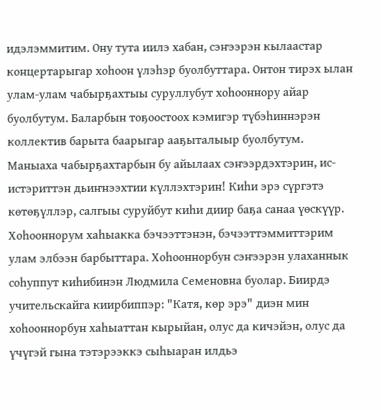идэлэммитим. Ону тута иилэ хабан, сэҥээрэн кылаастар концертарыгар хоһоон үлэһэр буолбуттара. Онтон тирэх ылан улам-улам чабырҕахтыы суруллубут хоһооннору айар буолбутум. Баларбын тоҕоостоох кэмигэр түбэһиннэрэн коллектив барыта баарыгар ааҕыталыыр буолбутум. Маныаха чабырҕахтарбын бу айылаах сэҥээрдэхтэрин, ис-истэриттэн дьиҥнээхтии күллэхтэрин! Киһи эрэ сүргэтэ көтөҕүллэр, салгыы суруйбут киһи диир баҕа санаа үөскүүр. Хоһооннорум хаһыакка бэчээттэнэн, бэчээттэммиттэрим улам элбээн барбыттара. Хоһооннорбун сэҥээрэн улаханнык соһуппут киһибинэн Людмила Семеновна буолар. Биирдэ учительскайга киирбиппэр: "Катя, көр эрэ" диэн мин хоһооннорбун хаһыаттан кырыйан, олус да кичэйэн, олус да үчүгэй гына тэтэрээккэ сыһыаран илдьэ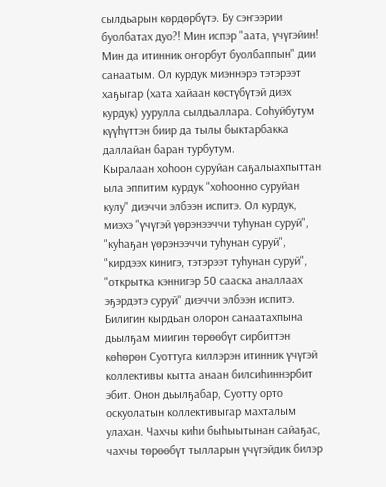сылдьарын көрдөрбүтэ. Бу сэҥээрии буолбатах дуо?! Мин испэр "аата, үчүгэйин! Мин да итинник оҥорбут буолбаппын" дии санаатым. Ол курдук миэннэрэ тэтэрээт хаҕыгар (хата хайаан көстүбүтэй диэх курдук) уурулла сылдьаллара. Соһуйбутум күүһүттэн биир да тылы быктарбакка даллайан баран турбутум.
Кыралаан хоһоон суруйан саҕалыахпыттан ыла эппитим курдук "хоһоонно суруйан кулу" диэччи элбээн испитэ. Ол курдук, миэхэ "үчүгэй үөрэнээччи туһунан суруй", "куһаҕан үөрэнээччи туһунан суруй", "кирдээх кинигэ, тэтэрээт туһунан суруй", "открытка кэннигэр 50 сааска аналлаах эҕэрдэтэ суруй" диэччи элбээн испитэ. Билигин кырдьан олорон санаатахпына дьылҕам миигин төрөөбүт сирбиттэн көһөрөн Суоттуга киллэрэн итинник үчүгэй коллективы кытта анаан билсиһиннэрбит эбит. Онон дьылҕабар, Суотту орто оскуолатын коллективыгар махталым улахан. Чахчы киһи быһыытынан сайаҕас, чахчы төрөөбүт тылларын үчүгэйдик билэр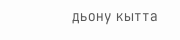дьону кытта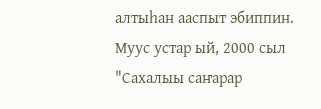алтыһан ааспыт эбиппин.
Муус устар ый, 2000 сыл
"Сахалыы саҥарар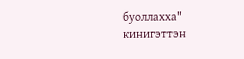буоллахха" кинигэттэн